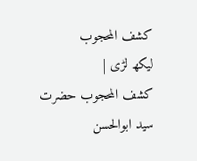کشف المحجوب
لیکھ لڑی |
کشف المحجوب حضرت سید ابوالحسن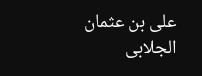علی بن عثمان الجلابی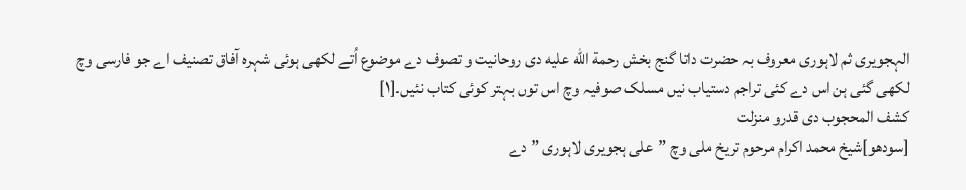الہجویری ثم لاہوری معروف بہ حضرت داتا گنج بخش رحمة الله عليه دی روحانیت و تصوف دے موضوع اُتے لکھی ہوئی شہرہ آفاق تصنیف اے جو فارسی وچ لکھی گئی ہن اس دے کئی تراجم دستیاب نيں مسلک صوفیہ وچ اس توں بہتر کوئی کتاب نئيں۔[۱]
کشف المحجوب دی قدرو منزلت
[سودھو]شیخ محمد اکرام مرحوم تریخ ملی وچ ”علی ہجویری لاہوری ” دے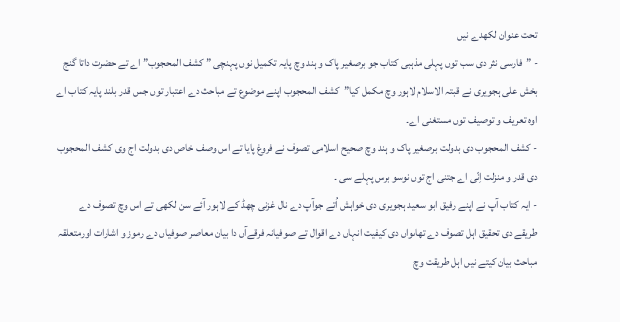تحت عنوان لکھدے نيں
- ”فارسی نثر دی سب توں پہلی مذہبی کتاب جو برصغیر پاک و ہند وچ پایہ تکمیل نوں پہنچی ” کشف المحجوب” اے تے حضرت داتا گنج بخش علی ہجویری نے قبتہ الاسلام لاہور وچ مکمل کیا”کشف المحجوب اپنے موضوع تے مباحث دے اعتبار توں جس قدر بلند پایہ کتاب اے اوہ تعریف و توصیف توں مستغنی اے۔
- کشف المحجوب دی بدولت برصغیر پاک و ہند وچ صحیح اسلامی تصوف نے فروغ پایا تے اس وصف خاص دی بدولت اج وی کشف المحجوب دی قدر و منزلت اِنّی اے جتنی اج توں نوسو برس پہلے سی ۔
- ایہ کتاب آپ نے اپنے رفیق ابو سعید ہجویری دی خواہش اُتے جوآپ دے نال غزنی چھڈ کے لاہور آئے سن لکھی تے اس وچ تصوف دے طریقے دی تحقیق اہل تصوف دے تھاںواں دی کیفیت انہاں دے اقوال تے صوفیانہ فرقےآں دا بیان معاصر صوفیاں دے رموز و اشارات اورمتعلقہ مباحث بیان کیتے نيں اہل طریقت وچ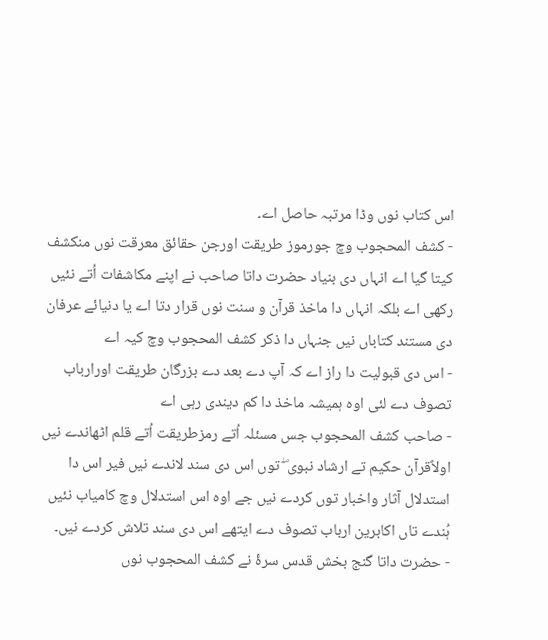اس کتاب نوں وڈا مرتبہ حاصل اے۔
- کشف المحجوب وچ جورموز طریقت اورجن حقائق معرقت نوں منکشف کیتا گیا اے انہاں دی بنیاد حضرت داتا صاحب نے اپنے مکاشفات اُتے نئيں رکھی اے بلکہ انہاں دا ماخذ قرآن و سنت نوں قرار دتا اے یا دنیائے عرفان دی مستند کتاباں نيں جنہاں دا ذکر کشف المحجوب وچ کیہ اے
- اس دی قبولیت دا راز اے کہ آپ دے بعد دے بزرگان طریقت اورارباب تصوف دے لئی اوہ ہمیشہ ماخذ دا کم دیندی رہی اے
- صاحب کشف المحجوب جس مسئلہ اُتے رمزطریقت اُتے قلم اٹھاندے نيں اولاًقرآن حکیم تے ارشاد نبوی ۖ توں اس دی سند لاندے نيں فیر اس دا استدلال آثار واخبار توں کردے نيں جے اوہ اس استدلال وچ کامیاب نئيں ہُندے تاں اکابرین ارباب تصوف دے ایتھے اس دی سند تلاش کردے نيں۔
- حضرت داتا گنج بخش قدس سرۂ نے کشف المحجوب نوں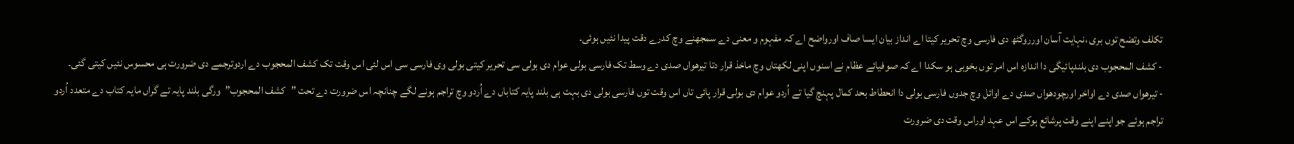تکلف وتضح توں بری ،نہایت آسان اورروگٹھ دی فارسی وچ تحریر کیتا اے انداز بیان ایسا صاف اورواضح اے کہ مفہوم و معنی دے سمجھنے وچ کدرے دقت پیدا نئيں ہوئی۔
- کشف المحجوب دی بلندپائیگی دا اندازہ اس امر توں بخوبی ہو سکدا اے کہ صوفیائے عظام نے اسنوں اپنی لکھتاں وچ ماخذ قرار دتا تیرھواں صدی دے وسط تک فارسی بولی عوام دی بولی سی تحریر کيتی بولی وی فارسی سی اس لئی اس وقت تک کشف المحجوب دے اردوترجمے دی ضرورت ہی محسوس نئيں کيتی گئی۔
- تیرھواں صدی دے اواخر اورچودھواں صدی دے اوائل وچ جدوں فارسی بولی دا انحطاط بحد کمال پہنچ گیا تے اُردو عوام دی بولی قرار پائی تاں اس وقت توں فارسی بولی دی بہت ہی بلند پایہ کتاباں دے اُردو وچ تراجم ہونے لگے چنانچہ اس ضرورت دے تحت ”کشف المحجوب”ورگی بلند پایہ تے گراں مایہ کتاب دے متعدد اُردو تراجم ہوئے جو اپنے اپنے وقت پرشائع ہوکے اس عہد اوراس وقت دی ضرورت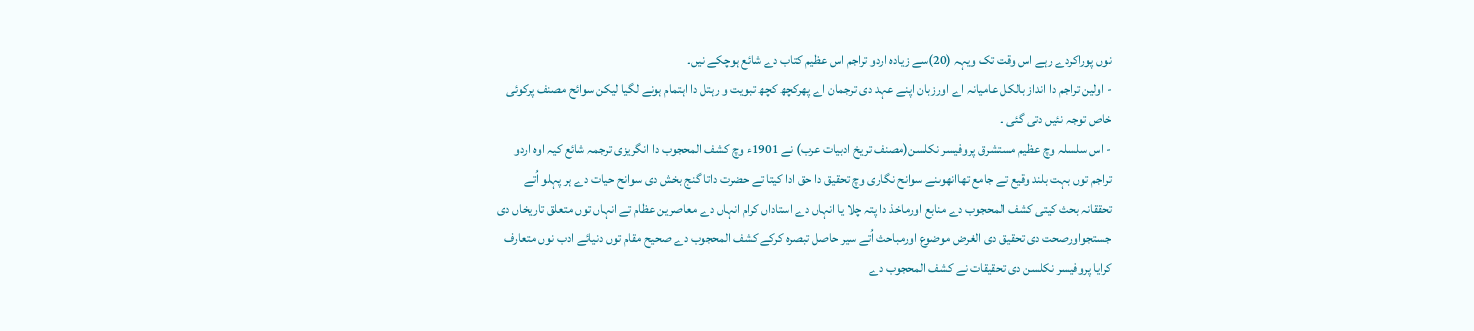نوں پوراکردے رہے اس وقت تک ویہہ (20)سے زیادہ اردو تراجم اس عظیم کتاب دے شائع ہوچکے نيں۔
- اولین تراجم دا انداز بالکل عامیانہ اے اورزبان اپنے عہد دی ترجمان اے پھرکچھ کچھ تبویت و رہتل دا اہتمام ہونے لگیا لیکن سوائح مصنف پرکوئی خاص توجہ نئيں دتی گئی ۔
- اس سلسلہ وچ عظیم مستشرق پروفیسر نکلسن(مصنف تریخ ادبیات عرب) نے 1901ء وچ کشف المحجوب دا انگریزی ترجمہ شائع کیہ اوہ اردو تراجم توں بہت بلند وقیع تے جامع تھاانھوںنے سوانح نگاری وچ تحقیق دا حق ادا کیتا تے حضرت داتا گنج بخش دی سوانح حیات دے ہر پہلو اُتے تحققانہ بحث کيتی کشف المحجوب دے منابع اورماخذ دا پتہ چلا یا انہاں دے استاداں کرام انہاں دے معاصرین عظام تے انہاں توں متعلق تاریخاں دی جستجواورصحت دی تحقیق دی الغرض موضوع اورمباحث اُتے سیر حاصل تبصرہ کرکے کشف المحجوب دے صحیح مقام توں دنیائے ادب نوں متعارف کرایا پروفیسر نکلسن دی تحقیقات نے کشف المحجوب دے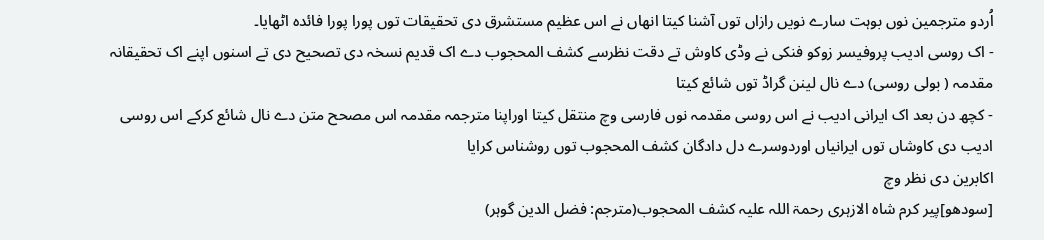اُردو مترجمین نوں بوہت سارے نويں رازاں توں آشنا کیتا انھاں نے اس عظیم مستشرق دی تحقیقات توں پورا پورا فائدہ اٹھایا۔
- اک روسی ادیب پروفیسر زوکو فنکی نے وڈی کاوش تے دقت نظرسے کشف المحجوب دے اک قدیم نسخہ دی تصحیح دی تے اسنوں اپنے اک تحقیقانہ مقدمہ ( بولی روسی) دے نال لینن گراڈ توں شائع کیتا
- کچھ دن بعد اک ایرانی ادیب نے اس روسی مقدمہ نوں فارسی وچ منتقل کیتا اوراپنا مترجمہ مقدمہ اس مصحح متن دے نال شائع کرکے اس روسی ادیب دی کاوشاں توں ایرانیاں اوردوسرے دل دادگان کشف المحجوب توں روشناس کرایا
اکابرین دی نظر وچ
[سودھو]پیر کرم شاہ الازہری رحمۃ اللہ علیہ کشف المحجوب(مترجم: فضل الدین گوہر)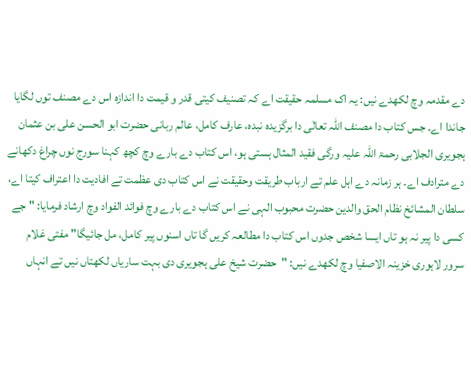دے مقدمہ وچ لکھدے نيں: یہ اک مسلمہ حقیقت اے کہ تصنیف کيتی قدر و قیمت دا اندازہ اس دے مصنف توں لگایا جاندا اے۔ جس کتاب دا مصنف اللہ تعالٰی دا برگزیدہ نبدہ، عارف کامل، عالم ربانی حضرت ابو الحسن علی بن عثمان ہجویری الجلابی رحمۃ اللہ علیہ ورگی فقید المثال ہستی ہو، اس کتاب دے بارے وچ کچھ کہنا سورج نوں چراغ دکھانے دے مترادف اے۔ ہر زمانہ دے اہل علم تے ارباب طریقت وحقیقت نے اس کتاب دی عظمت تے افادیت دا اعتراف کیتا اے، سلطان المشائخ نظام الحق والدین حضرت محبوب الہی نے اس کتاب دے بارے وچ فوائد الفواد وچ ارشاد فرمایا: " جے کسی دا پیر نہ ہو تاں ایسا شخص جدوں اس کتاب دا مطالعہ کريں گا تاں اسنوں پیر کامل، مل جائیگا" مفتی غلام سرور لاہوری خزینہ الاصفیا وچ لکھدے نيں: "حضرت شیخ علی ہجویری دی بہت ساریاں لکھتاں نيں تے انہاں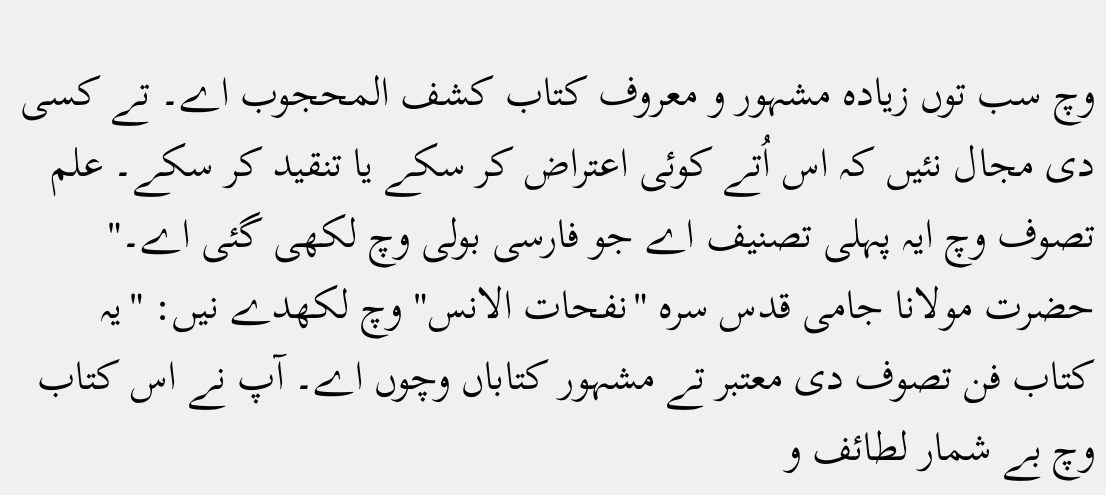وچ سب توں زیادہ مشہور و معروف کتاب کشف المحجوب اے۔ تے کسی دی مجال نئيں کہ اس اُتے کوئی اعتراض کر سکے یا تنقید کر سکے۔ علم تصوف وچ ایہ پہلی تصنیف اے جو فارسی بولی وچ لکھی گئی اے۔" حضرت مولانا جامی قدس سرہ "نفحات الانس" وچ لکھدے نيں: "یہ کتاب فن تصوف دی معتبر تے مشہور کتاباں وچوں اے۔ آپ نے اس کتاب وچ بے شمار لطائف و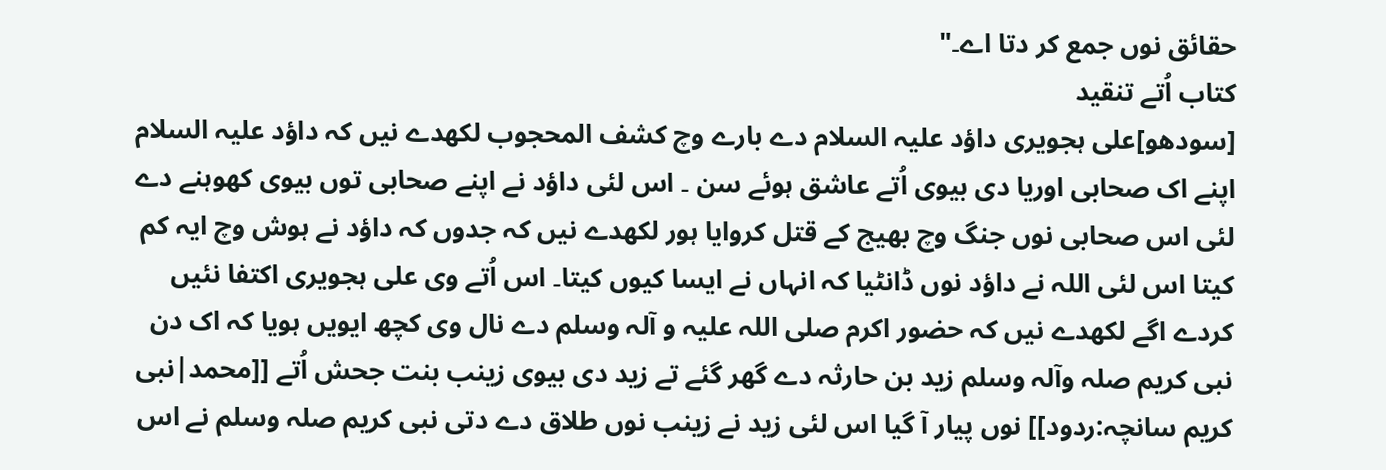حقائق نوں جمع کر دتا اے۔"
کتاب اُتے تنقید
[سودھو]علی ہجویری داؤد علیہ السلام دے بارے وچ کشف المحجوب لکھدے نيں کہ داؤد علیہ السلام اپنے اک صحابی اوریا دی بیوی اُتے عاشق ہوئے سن ۔ اس لئی داؤد نے اپنے صحابی توں بیوی کھوہنے دے لئی اس صحابی نوں جنگ وچ بھیج کے قتل کروایا ہور لکھدے نيں کہ جدوں کہ داؤد نے ہوش وچ ایہ کم کیتا اس لئی اللہ نے داؤد نوں ڈانٹیا کہ انہاں نے ایسا کیوں کیتا۔ اس اُتے وی علی ہجویری اکتفا نئيں کردے اگے لکھدے نيں کہ حضور اکرم صلی اللہ علیہ و آلہ وسلم دے نال وی کچھ ایويں ہويا کہ اک دن نبی کریم صلہ وآلہ وسلم زید بن حارثہ دے گھر گئے تے زید دی بیوی زینب بنت جحش اُتے [[محمد|نبی کریم سانچہ:ردود]] نوں پیار آ گیا اس لئی زید نے زینب نوں طلاق دے دتی نبی کریم صلہ وسلم نے اس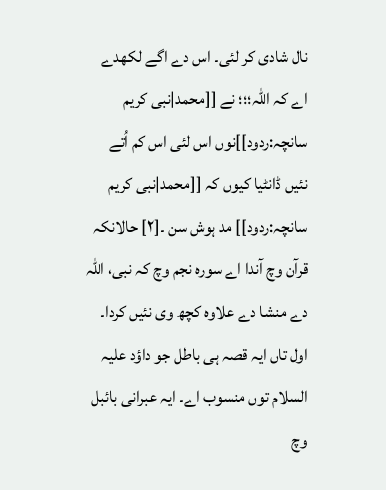نال شادی کر لئی۔ اس دے اگے لکھدے اے کہ اللہ؛؛؛ نے [[محمد|نبی کریم سانچہ:ردود]]نوں اس لئی اس کم اُتے نئيں ڈانٹیا کیوں کہ [[محمد|نبی کریم سانچہ:ردود]] مد ہوش سن ۔[۲] حالانکہ قرآن وچ آندا اے سورہ نجم وچ کہ نبی، اللہ دے منشا دے علاوہ کچھ وی نئيں کردا۔ اول تاں ایہ قصہ ہی باطل جو داؤد علیہ السلام توں منسوب اے۔ ایہ عبرانی بائبل وچ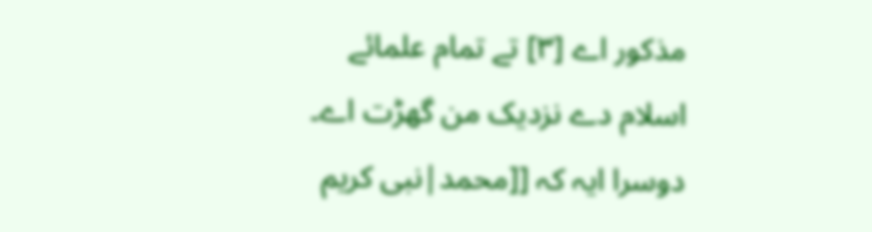مذکور اے [۳] تے تمام علمائے اسلام دے نزدیک من گھڑت اے۔ دوسرا ایہ کہ [[محمد|نبی کریم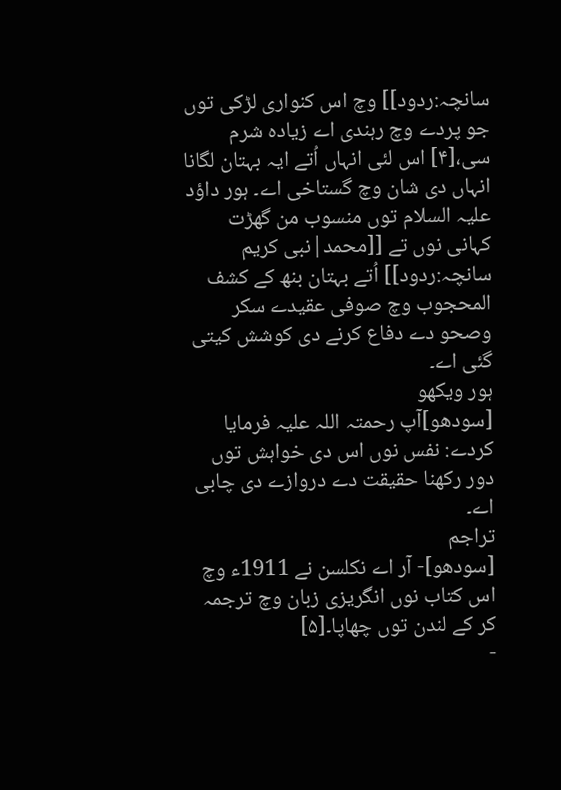سانچہ:ردود]] وچ اس کنواری لڑکی توں جو پردے وچ رہندی اے زیادہ شرم سی،[۴] اس لئی انہاں اُتے ایہ بہتان لگانا انہاں دی شان وچ گستاخی اے۔ ہور داؤد علیہ السلام توں منسوب من گھڑت کہانی نوں تے [[محمد|نبی کریم سانچہ:ردود]] اُتے بہتان بنھ کے کشف المحجوب وچ صوفی عقیدے سکر وصحو دے دفاع کرنے دی کوشش کيتی گئی اے۔
ہور ویکھو
[سودھو]آپ رحمتہ اللہ علیہ فرمایا کردے: نفس نوں اس دی خواہش توں دور رکھنا حقیقت دے دروازے دی چابی اے۔
تراجم
[سودھو]- آر اے نکلسن نے 1911ء وچ اس کتاب نوں انگریزی زبان وچ ترجمہ کر کے لندن توں چھاپا۔[۵]
-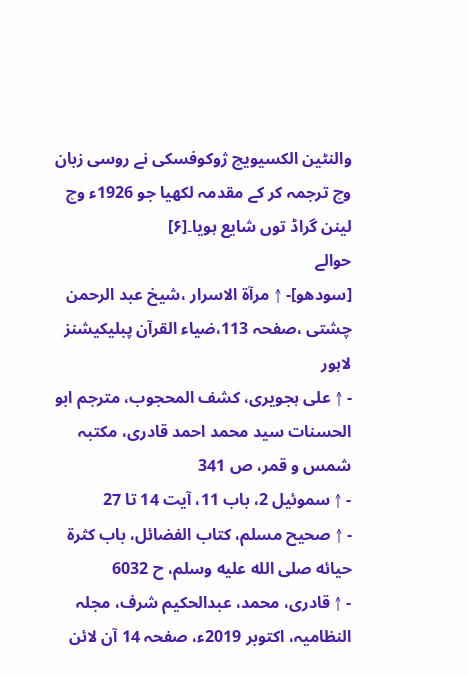والنٹین الکسیویچ ژوکوفسکی نے روسی زبان وچ ترجمہ کر کے مقدمہ لکھیا جو 1926ء وچ لینن گراڈ توں شایع ہويا۔[۶]
حوالے
[سودھو]- ↑ مرآۃ الاسرار ،شیخ عبد الرحمن چشتی ،صفحہ 113،ضیاء القرآن پبلیکیشنز لاہور
- ↑ علی ہجویری، کشف المحجوب، مترجم ابو الحسنات سید محمد احمد قادری، مکتبہ شمس و قمر، ص 341
- ↑ سموئیل 2، باب 11، آیت 14 تا 27
- ↑ صحيح مسلم، كتاب الفضائل، باب كثرة حيائه صلى الله عليه وسلم، ح 6032
- ↑ قادری، محمد، عبدالحکیم شرف، مجلہ النظامیہ، اکتوبر 2019ء، صفحہ 14 آن لائن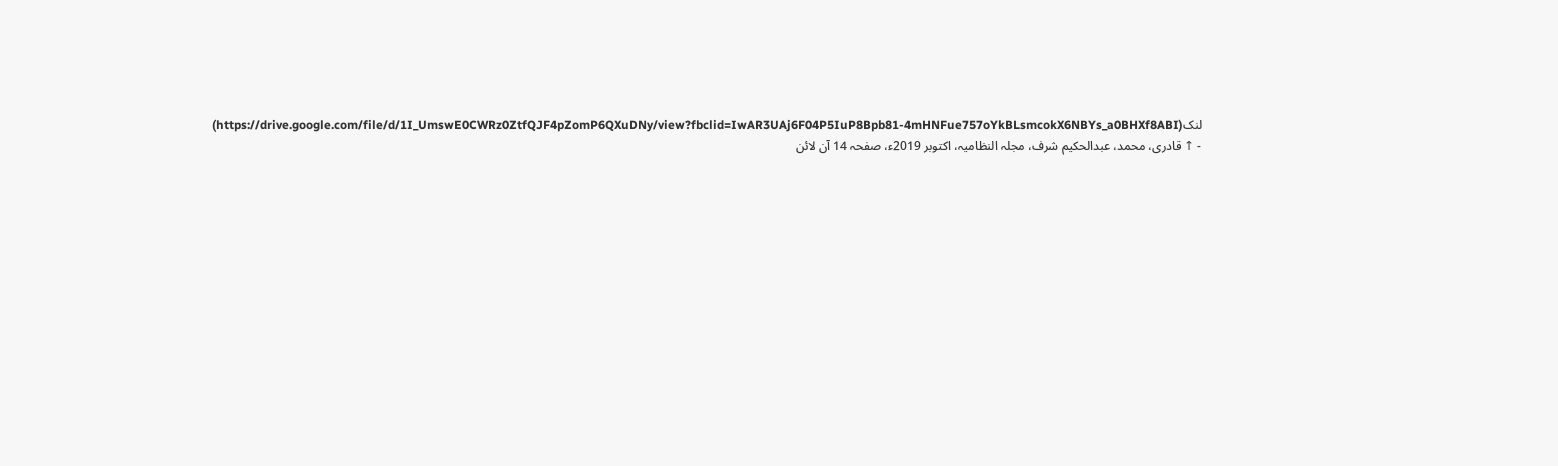لنک(https://drive.google.com/file/d/1I_UmswE0CWRz0ZtfQJF4pZomP6QXuDNy/view?fbclid=IwAR3UAj6F04P5IuP8Bpb81-4mHNFue757oYkBLsmcokX6NBYs_a0BHXf8ABI)
- ↑ قادری، محمد، عبدالحکیم شرف، مجلہ النظامیہ، اکتوبر 2019ء، صفحہ 14 آن لائن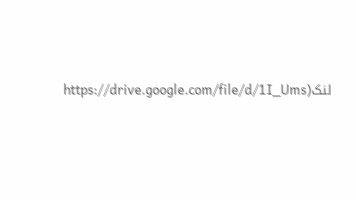لنک(https://drive.google.com/file/d/1I_Ums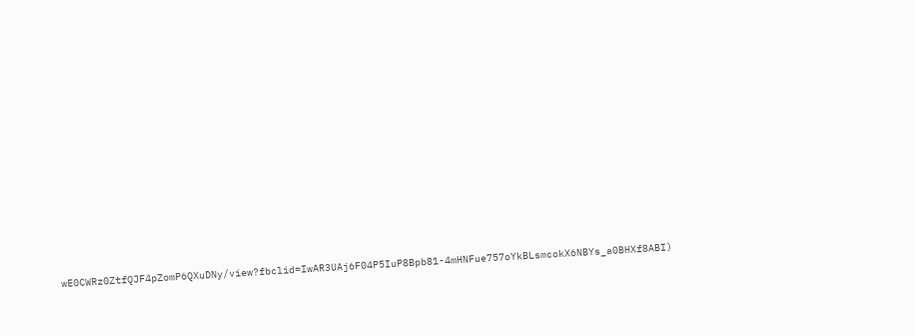wE0CWRz0ZtfQJF4pZomP6QXuDNy/view?fbclid=IwAR3UAj6F04P5IuP8Bpb81-4mHNFue757oYkBLsmcokX6NBYs_a0BHXf8ABI)